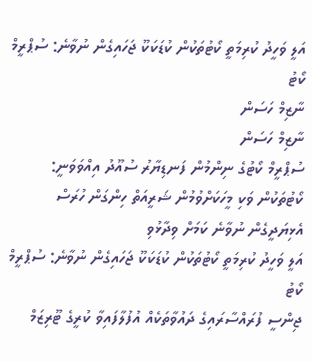އަލީ ވަހީދު ކުރިމަތީ ކޯޓުތަކުން ކުޑަކަކޫ ޖަހައިގެން ނުވާނެ: ސުޕްރީމް ކޯޓު
ނާޒިމް ހަސަން
ނާޒިމް ހަސަން
ސުޕްރީމް ކޯޓުގެ ނިންމުން ފަނޑިޔާރު ސުއޫދު އިއްވަވަނީ: ކޯޓުތަކުން ވަކި މީހަކަށްވުމުން ޝަރީއަތް ހިންގަން ހުރަސް އެޅިޔަދީގެން ނުވާނެ ކަމަށް ވިދާޅުވި
އަލީ ވަހީދު ކުރިމަތީ ކޯޓުތަކުން ކުޑަކަކޫ ޖަހައިގެން ނުވާނެ: ސުޕްރީމް ކޯޓު
ޖިންސީ ފުރައްސާރައިގެ ދައުވާތަކެއް އުފުލާފައިވާ ކުރީގެ ޓޫރިޒަމް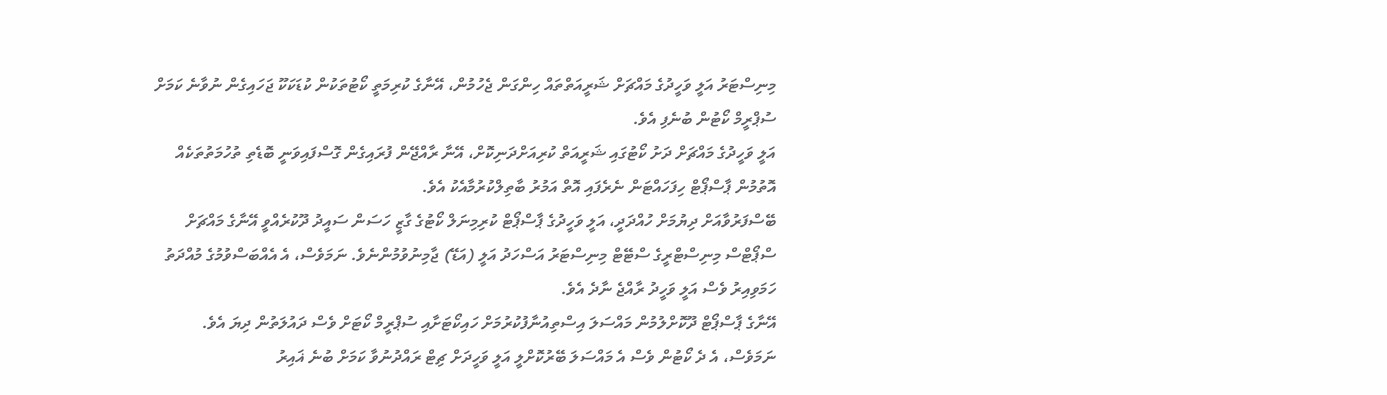މިނިސްޓަރު އަލީ ވަހީދުގެ މައްޗަށް ޝަރީއަތްތައް ހިންގަން ޖެހުމުން، އޭނާގެ ކުރިމަތީ ކޯޓުތަކުން ކުޑަކަކޫ ޖަހައިގެން ނުވާނެ ކަމަށް ސުޕްރީމް ކޯޓުން ބުނެފި އެވެ.
އަލީ ވަހީދުގެ މައްޗަށް ދަށު ކޯޓުގައި ޝަރީއަތް ކުރިއަށްދަނިކޮށް، އޭނާ ރާއްޖޭން ފުރައިގެން ގޮސްފައިވަނީ ބޮޑެތި ތުހުމަތުތަކެއް އޮތުމުން ޕާސްޕޯޓް ހިފަހައްޓަން ނެރެފައި އޮތް އަމުރު ބާތިލްކުރުމާއެކު އެވެ.
ބޭސްފަރުވާއަށް ދިޔުމަށް ހުއްދަދީ، އަލީ ވަހީދުގެ ޕާސްޕޯޓް ކުރިމިނަލް ކޯޓުގެ ގާޒީ ހަސަން ސައީދު ދޫކުރެއްވީ އޭނާގެ މައްޗަށް ސްޕޯޓްސް މިނިސްޓްރީގެ ސްޓޭޓް މިނިސްޓަރު އަސްހަދު އަލީ (އަޑޭ) ޖާމިނުވުމުންނެވެ. ނަމަވެސް، އެ އެއްބަސްވުމުގެ މުއްދަތު ހަމަވިއިރު ވެސް އަލީ ވަހީދު ރާއްޖެ ނާދެ އެވެ.
އޭނާގެ ޕާސްޕޯޓް ދޫކޮށްލުމުން މައްސަލަ އިސްތިއުނާފުކުރުމަށް ހައިކޯޓަށާއި ސުޕްރީމް ކޯޓަށް ވެސް ދައުލަތުން ދިޔަ އެވެ. ނަމަވެސް، އެ ދެ ކޯޓުން ވެސް އެ މައްސަލަ ބޭރުކޮށްލީ އަލީ ވަހީދަށް ޗިޓް ރައްދުނުވާ ކަމަށް ބުނެ ޣައިރު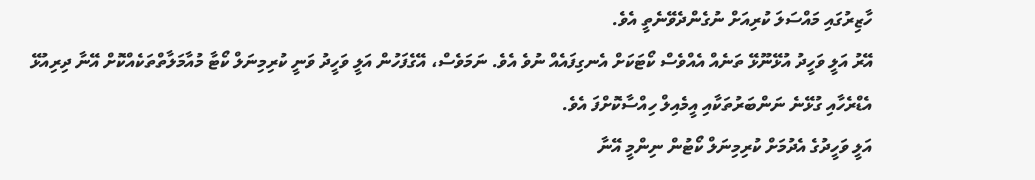ހާޒިރުގައި މައްސަލަ ކުރިއަށް ނުގެންދެވޭނެތީ އެވެ.
އޭރު އަލީ ވަހީދު އުޅޭނޫޅޭ ތަނެއް އެއްވެސް ކޯޓަކަށް އެނގިފައެއް ނުވެ އެވެ. ނަމަވެސް، އޭގެފަހުން އަލީ ވަހީދު ވަނީ ކުރިމިނަލް ކޯޓާ މުއާމަލާތްތަކެއްކޮށް އޭނާ ދިރިއުޅޭ އެޑްރެހާއި ގުޅޭނެ ނަންބަރުތަކާއި އީމެއިލް ހިއްސާކޮށްފަ އެވެ.
އަލީ ވަހީދުގެ އެދުމަށް ކުރިމިނަލް ކޯޓުން ނިންމީ އޭނާ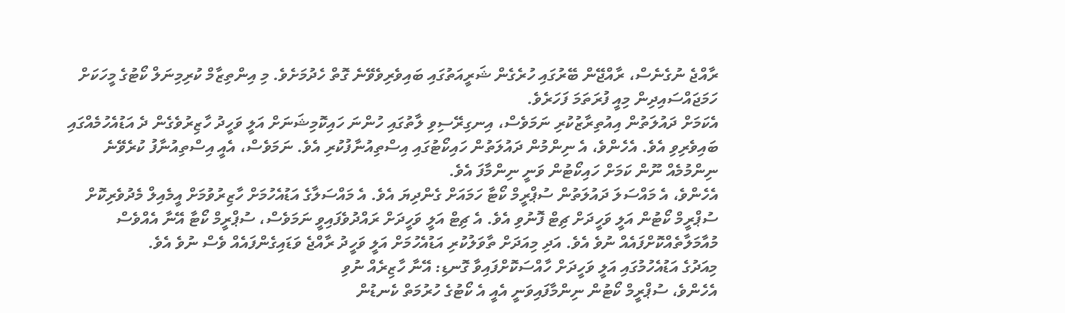ރާއްޖެ ނުގެނެސް، ރާއްޖޭން ބޭރުގައި ހުރެގެން ޝަރީއަތުގައި ބައިވެރިވެވޭނެ ގޮތް ހެދުމަށެވެ. މި އިންތިޒާމް ކުރިމިނަލް ކޯޓުގެ މީހަކަށް ހަމަޖައްސައިދިން މިއީ ފުރަތަމަ ފަހަރެވެ.
އެކަމަށް ދައުލަތުން އިއުތިރާޒުކުރި ނަމަވެސް، އިނގިރޭސިވި ލާތުގައި ހުންނަ ހައިކޮމިޝަނަށް އަލީ ވަހީދު ހާޒިރުވެގެން ދެ އަޑުއެހުމެއްގައި ބައިވެރިވި އެވެ. އެހެންވެ، އެ ނިންމުން ދައުލަތުން ހައިކޯޓުގައި އިސްތިއުނާފުކުރި އެވެ. ނަމަވެސް، އެއީ އިސްތިއުނާފު ކުރެވޭނެ ނިންމުމެއް ނޫން ކަމަށް ހައިކޯޓުން ވަނީ ނިންމާފަ އެވެ.
އެހެންވެ، އެ މައްސަލަ ދައުލަތުން ސުޕްރީމް ކޯޓާ ހަމައަށް ގެންދިޔަ އެވެ. އެ މައްސަލާގެ އަޑުއެހުމަށް ހާޒިރުވުމަށް އީމެއިލް މެދުވެރިކޮށް ސުޕްރީމް ކޯޓުން އަލީ ވަހީދަށް ޗިޓް ފޮނުވި އެވެ. އެ ޗިޓް އަލީ ވަހީދަށް ރައްދުވެފައިވީ ނަމަވެސް، ސުޕްރީމް ކޯޓާ އޭނާ އެއްވެސް މުއާމަލާތެއްކޮށްފައެއް ނުވެ އެވެ. އަދި މިއަދަށް ތާވަލުކުރި އަޑުއެހުމަށް އަލީ ވަހީދު ރާއްޖެ ވަޑައިގެންފައެއް ވެސް ނުވެ އެވެ.
މިއަދުގެ އަޑުއެހުމުގައި އަލީ ވަހީދަށް ހާއްސަކޮށްފައިވާ ގޮނޑި: އޭނާ ހާޒިރެއް ނުވި
އެހެންވެ، ސުޕްރީމް ކޯޓުން ނިންމާފައިވަނީ އެއީ އެ ކޯޓުގެ ހުރުމަތް ކެނޑުން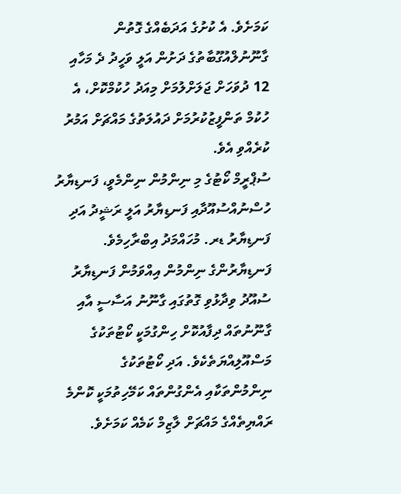ކަމަށެވެ. އެ ކުށުގެ އަދަބެއްގެ ގޮތުން ގާނޫނުލްއުގޫބާތުގެ ދަށުން އަލީ ވަހީދު ދެ މަހާއި 12 ދުވަހަށް ޖަލަށްލުމަށް މިއަދު ހުކުމްކޮށް، އެ ހުކުމް ތަންފީޒުކުރުމަށް ދައުލަތުގެ މައްޗަށް އަމުރު ކުރެއްވި އެވެ.
ސުޕްރީމް ކޯޓުގެ މި ނިންމުން ނިންމެވީ، ފަނޑިޔާރު ހުސްނުއްސުއޫދާއި ފަނޑިޔާރު އަލީ ރަޝީދު އަދި ފަނޑިޔާރު ޑރ. މުހައްމަދު އިބްރާހިމެވެ.
ފަނޑިޔާރުންގެ ނިންމުން އިއްވަމުން ފަނޑިޔާރު ސުއޫދު ވިދާޅުވި ގޮތުގައި ގާނޫނު އަސާސީ އާއި ގާނޫނުތައް ދިފާއުކޮށް ހިންގުމަކީ ކޯޓުތަކުގެ މަސްއޫލިއްޔަތެކެވެ. އަދި ކޯޓުތަކުގެ ނިންމުންތަކާއި އެންގުންތައް ކަމޭހިތުމަކީ ކޮންމެ ރައްޔިތެއްގެ މައްޗަށް ލާޒިމް ކަމެއް ކަމަށެވެ.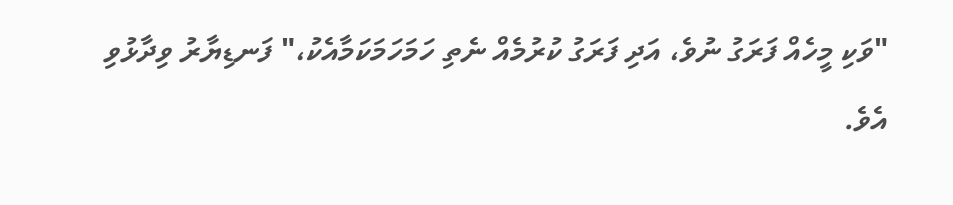"ވަކި މީހެއް ފަރަގު ނުވެ، އަދި ފަރަގު ކުރުމެއް ނެތި ހަމަހަމަކަމާއެކު،" ފަނޑިޔާރު ވިދާޅުވި އެވެ.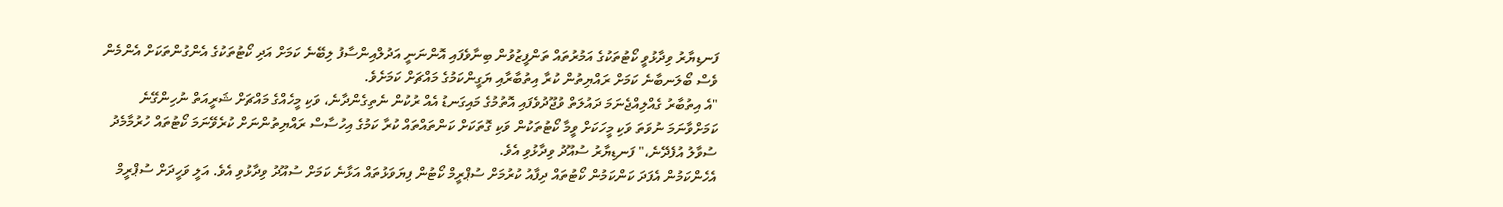ފަނޑިޔާރު ވިދާޅުވީ ކޯޓުތަކުގެ އަމުރުތައް ތަންފީޒުވުން ބިނާވެފައި އޮންނަނީ އަދުލްއިންސާފު ލިބޭނެ ކަމަށް އަދި ކޯޓުތަކުގެ އެންގުންތަކަށް އެންމެން ވެސް ބޯލަނބާނެ ކަމަށް ރައްޔިތުން ކުރާ އިތުބާރާއި ޔަގީންކަމުގެ މައްޗަށް ކަމަށެވެ.
"އެ އިތުބާރު ގެއްލިއްޖެނަމަ ދައުލަތް ވުޖޫދުވެފައި އޮތުމުގެ މައިގަނޑު އެއް ރުކުން ނެތިގެންދާނެ، ވަކި މީހެއްގެ މައްޗަށް ޝަރީއަތް ނުހިންގޭނެ ކަމަށްވާނަމަ ނުވަތަ ވަކި މީހަކަށް ވީމާ ކޯޓުތަކުން ވަކި ގޮތަކަށް ކަންތައްތައް ކުރާ ކަމުގެ އިހުސާސް ރައްޔިތުންނަށް ކުރެވޭނަމަ ކޯޓުތައް ހުރުމާމެދު ސުވާލު އުފެދޭނެ،" ފަނޑިޔާރު ސުއޫދު ވިދާޅުވި އެވެ.
އެހެންކަމުން އެފަދަ ކަންކަމުން ކޯޓުތައް ދިފާއު ކުރުމަށް ސުޕްރީމް ކޯޓުން ފިޔަވަޅުތައް އަޅާނެ ކަމަށް ސުއޫދު ވިދާޅުވި އެވެ. އަލީ ވަހީދަށް ސުޕްރީމް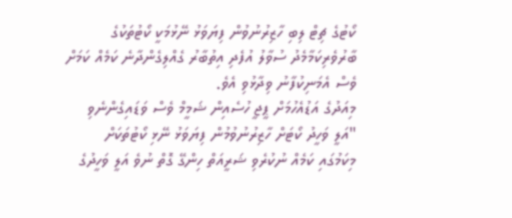ކޯޓުގެ ޗިޓް ލިބި ހާޒިރުނުވުން ފިޔަވަޅު ނޭޅުމަކީ ކޯޓުތަކުގެ ބާރުވެރިކަމާމެދު ސުވާލު އުފެދި އިތުބާރު ގެއްލިގެންދާނެ ކަމެއް ކަމަށް ވެސް އެމަނިކުފާނު ވިދާޅުވި އެވެ.
މިއަދުގެ އަޑުއެހުމަށް ޕީޖީ ހުސެއިން ޝަމީމް ވެސް ވަޑައިގެންނެވި
"އަލީ ވަހީދު ކޯޓަށް ހާޒިރުނުވުމުން ފިޔަވަޅު ނޭޅި ކޯޓުތަކަށް މިކަމުގައި ކަމެއް ނުކުރެވި ޝަރީއަތް ހިންގޭ ގޮތް ނުވެ އަލީ ވަހީދުގެ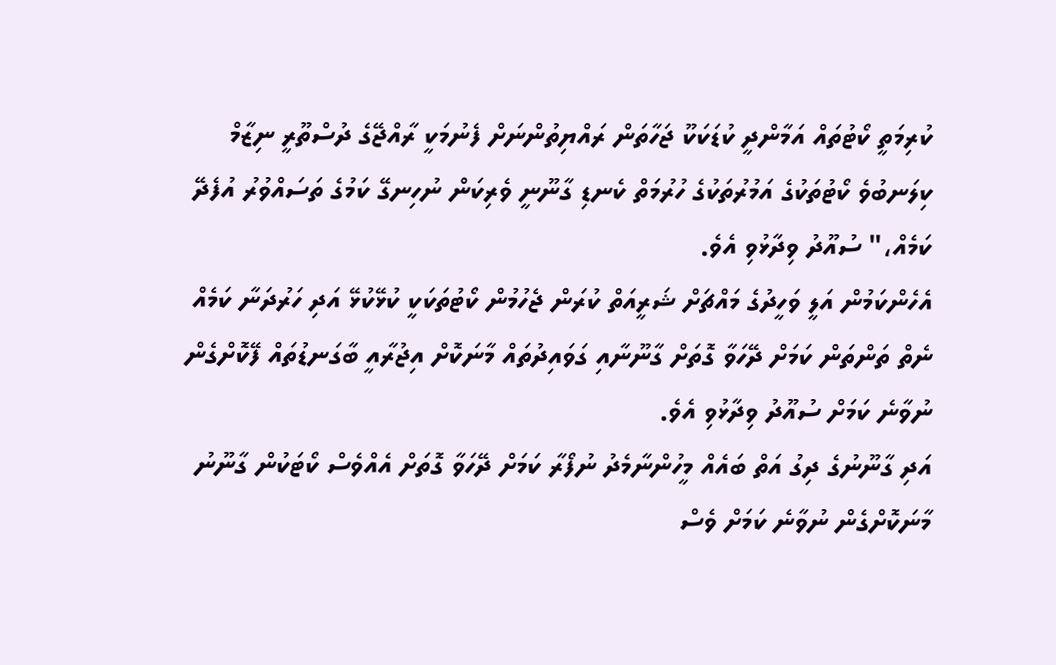ކުރިމަތީ ކޯޓުތައް އަމާންދީ ކުޑަކަކޫ ޖަހާތަން ރައްޔިތުންނަށް ފެނުމަކީ ރާއްޖޭގެ ދުސްތޫރީ ނިޒާމް ކިލަނބުވެ ކޯޓުތަކުގެ އަމުރުތަކުގެ ހުރުމަތް ކެނޑި ގާނޫނީ ވެރިކަން ނުހިނގޭ ކަމުގެ ތަސައްވުރު އުފެދޭ ކަމެއް،" ސުއޫދު ވިދާޅުވި އެވެ.
އެހެންކަމުން އަލީ ވަހީދުގެ މައްޗަށް ޝަރީއަތް ކުރަން ޖެހުމުން ކޯޓުތަކަކީ ކުޅޭކުޅޭ އަދި ހަރުދަނާ ކަމެއް ނެތް ތަންތަން ކަމަށް ދޭހަވާ ގޮތަށް ގާނޫނާއި ގަވައިދުތައް މާނަކޮށް އިޖުރާއީ ބާގަނޑުތައް ފޭކޮށްގެން ނުވާނެ ކަމަށް ސުއޫދު ވިދާޅުވި އެވެ.
އަދި ގާނޫނުގެ ދިގު އަތް ބައެއް މީހުންނާމެދު ނުފޯރާ ކަމަށް ދޭހަވާ ގޮތަށް އެއްވެސް ކޯޓަކުން ގާނޫނު މާނަކޮށްގެން ނުވާނެ ކަމަށް ވެސް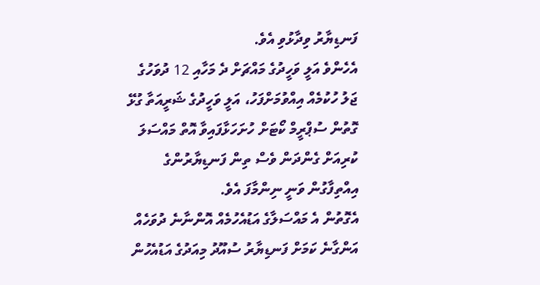ފަނޑިޔާރު ވިދާޅުވި އެވެ.
އެހެންވެ އަލީ ވަހީދުގެ މައްޗަށް ދެ މަހާއި 12 ދުވަހުގެ ޖަލު ހުކުމެއް އިއްވުމަށްފަހު، އަލީ ވަހީދުގެ ޝަރީއަތާ ގުޅޭ ގޮތުން ސުޕްރީމް ކޯޓަށް ހުށަހަޅާފައިވާ އޮތް މައްސަލަ ކުރިއަށް ގެންދަން ވެސް ތިން ފަނޑިޔާރުންގެ އިއްތިފާގުން ވަނީ ނިންމާފަ އެވެ.
އެގޮތުން އެ މައްސަލާގެ އަޑުއެހުމެއް އޮންނާނެ ދުވަހެއް އަންގާނެ ކަމަށް ފަނޑިޔާރު ސުއޫދު މިއަދުގެ އަޑުއެހުން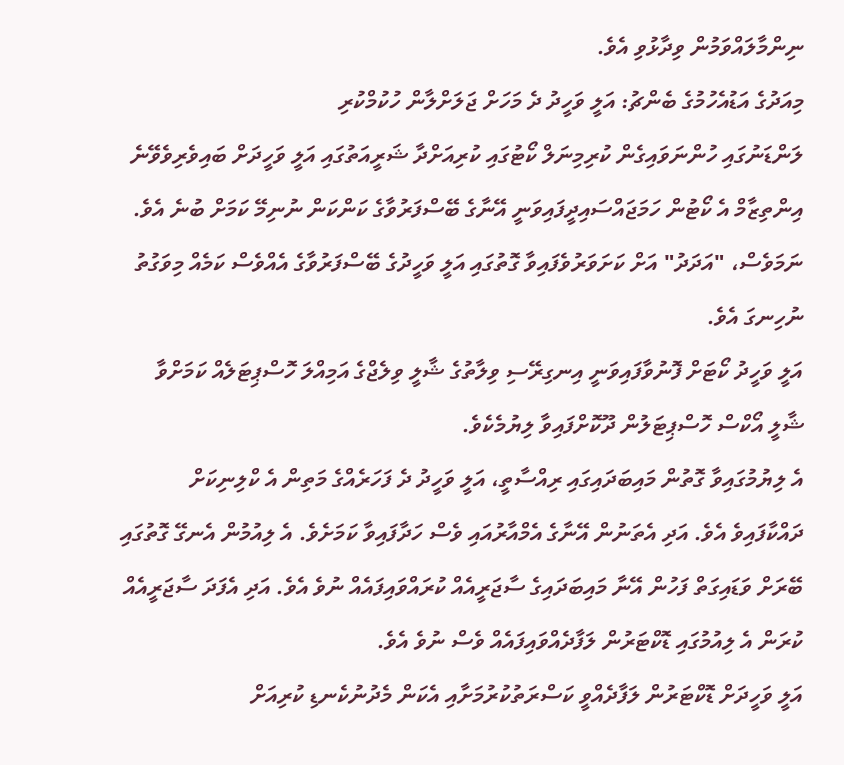ނިންމާލައްވަމުން ވިދާޅުވި އެވެ.
މިއަދުގެ އަޑުއެހުމުގެ ބެންޗު: އަލީ ވަހީދު ދެ މަހަށް ޖަލަށްލާން ހުކުމްކުރި
ލަންޑަނުގައި ހުންނަވައިގެން ކުރިމިނަލް ކޯޓުގައި ކުރިއަށްދާ ޝަރީއަތުގައި އަލީ ވަހީދަށް ބައިވެރިވެވޭނެ އިންތިޒާމް އެ ކޯޓުން ހަމަޖައްސައިދީފައިވަނީ އޭނާގެ ބޭސްފަރުވާގެ ކަންކަން ނުނިމޭ ކަމަށް ބުނެ އެވެ. ނަމަވެސް، "އަދަދު" އަށް ކަށަވަރުވެފައިވާ ގޮތުގައި އަލީ ވަހީދުގެ ބޭސްފަރުވާގެ އެއްވެސް ކަމެއް މިވަގުތު ނުހިނގަ އެވެ.
އަލީ ވަހީދު ކޯޓަށް ފޮނުވާފައިވަނީ އިނގިރޭސި ވިލާތުގެ ޝާލީ ވިލެޖްގެ އަމިއްލަ ހޮސްޕިޓަލެއް ކަމަށްވާ ޝާލީ އޯކްސް ހޮސްޕިޓަލުން ދޫކޮށްފައިވާ ލިޔުމެކެވެ.
އެ ލިޔުމުގައިވާ ގޮތުން މައިބަދައިގައި ރިއްސާތީ، އަލީ ވަހީދު ދެ ފަހަރެއްގެ މަތިން އެ ކްލިނިކަށް ދައްކާފައިވެ އެވެ. އަދި އެތަނުން އޭނާގެ އެމްއާރުއައި ވެސް ހަދާފައިވާ ކަމަށެވެ. އެ ލިއުމުން އެނގޭ ގޮތުގައި ބޭރަށް ވަޑައިގަތް ފަހުން އޭނާ މައިބަދައިގެ ސާޖަރީއެއް ކުރައްވައިފައެއް ނުވެ އެވެ. އަދި އެފަދަ ސާޖަރީއެއް ކުރަން އެ ލިއުމުގައި ޑޮކްޓަރުން ލަފާދެއްވައިފައެއް ވެސް ނުވެ އެވެ.
އަލީ ވަހީދަށް ޑޮކްޓަރުން ލަފާދެއްވީ ކަސްރަތުކުރުމަށާއި އެކަން މެދުނުކެނޑި ކުރިއަށް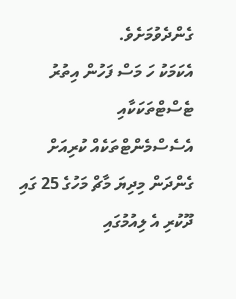ގެންދެވުމަށެވެ.
އެކަމަކު ހަ މަސް ފަހުން އިތުރު ޓެސްޓްތަކަކާއި އެސެސްމެންޓްތަކެއް ކުރިއަށް ގެންދަން މިދިޔަ މާޗް މަހުގެ 25 ގައި ދޫކުރި އެ ލިއުމުގައި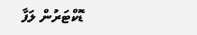ޑޮކްޓަރުން ލަފާ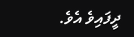ދީފައިވެ އެވެ.